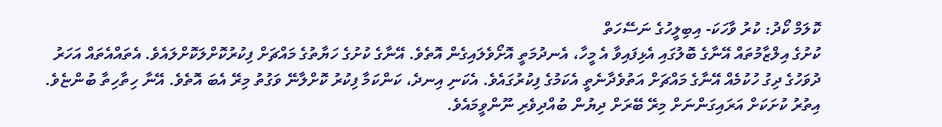ކޮލަމް ކޯދު: ކުރު ވާހަކަ- އިބިލީހުގެ ނަސޭހަތް
ކުށުގެ އިލްޒާމުތައް އޭނާގެ ބޮލުގައި އެޅިފައިވާ އެ މީހާ، އެނދުމަތީ އޮށޯވެލައިގެން އޮތެވެ. އޭނާގެ ކުށުގެ ހަޔާތުގެ މައްޗަށް ފިކުރުކޮށްލަކޮށްލައެވެ. އެތައްއެތައް އަހަރު ދުވަހުގެ ދިގު ހުކުމެއް އޭނާގެ މައްޗަށް އަތުވެދާނެތީ އެކަމުގެ ފިކުރުގައެވެ. އެކަނި އިނދެ، ކަންކަމާ ފިކުރު ކޮށްލާނޭ ވަގުތު މިރޭ އެބަ އޮތެވެ. އޭނާ ހިތާހިތާ ބުންޏެވެ. އިތުރު ކުށަކަށް އަރައިގަންނަށް މިރޭ ބޭރަށް ދިޔުން ބުއްދިވެރި ނޫންވީމައެވެ.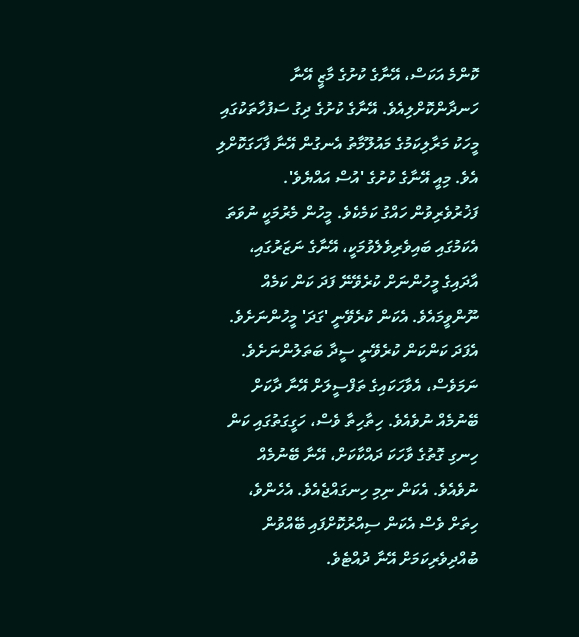ކޮންމެ އަކަސް، އޭނާގެ ކުށުގެ މާޒީ އޭނާ ހަނދާންކޮށްލިއެވެ. އޭނާގެ ކުށުގެ ދިގު ސަފުހާތަކުގައި މީހަކު މަރާލިކަމުގެ މައުލޫމާތު އެނގުން އޭނާ ފާހަގަކޮށްލި އެވެ. މިއީ އޭނާގެ ކުށުގެ 'އުސް އައްޔެވެ'. ފަޚުރުވެރިވުން ހައްގު ކަމެކެވެ. މީހުން މެރުމަކީ ނުވަތަ އެކަމުގައި ބައިވެރިވެލެވުމަކީ، އޭނާގެ ނަޒަރުގައި، އާދައިގެ މީހުންނަށް ކުރެވޭނޭ ފަދަ ކަން ކަމެއް ނޫންވީމައެވެ. އެކަން ކުރެވޭނީ 'ގަދަ' މީހުންނަށެވެ. އެފަދަ ކަންކަން ކުރެވޭނީ ސީދާ ބަތަލުންނަށެވެ. ނަމަވެސް، އެވާހަކައިގެ ތަފްސީލަށް އޭނާ ދާކަށް ބޭނުމެއް ނުވެއެވެ. ހިތާހިތާ ވެސް، ހަގީގަތުގައި ކަން ހިނގި ގޮތުގެ ވާހަކަ ދައްކާކަށް، އޭނާ ބޭނުމެއް ނުވެއެވެ. އެކަން ނިމި ހިނގައްޖެއެވެ. އެހެންވެ، ހިތަށް ވެސް އެކަން ސިއްރުކޮށްފައި ބޭއްވުން ބުއްދިވެރިކަމަށް އޭނާ ދުއްޓެވެ.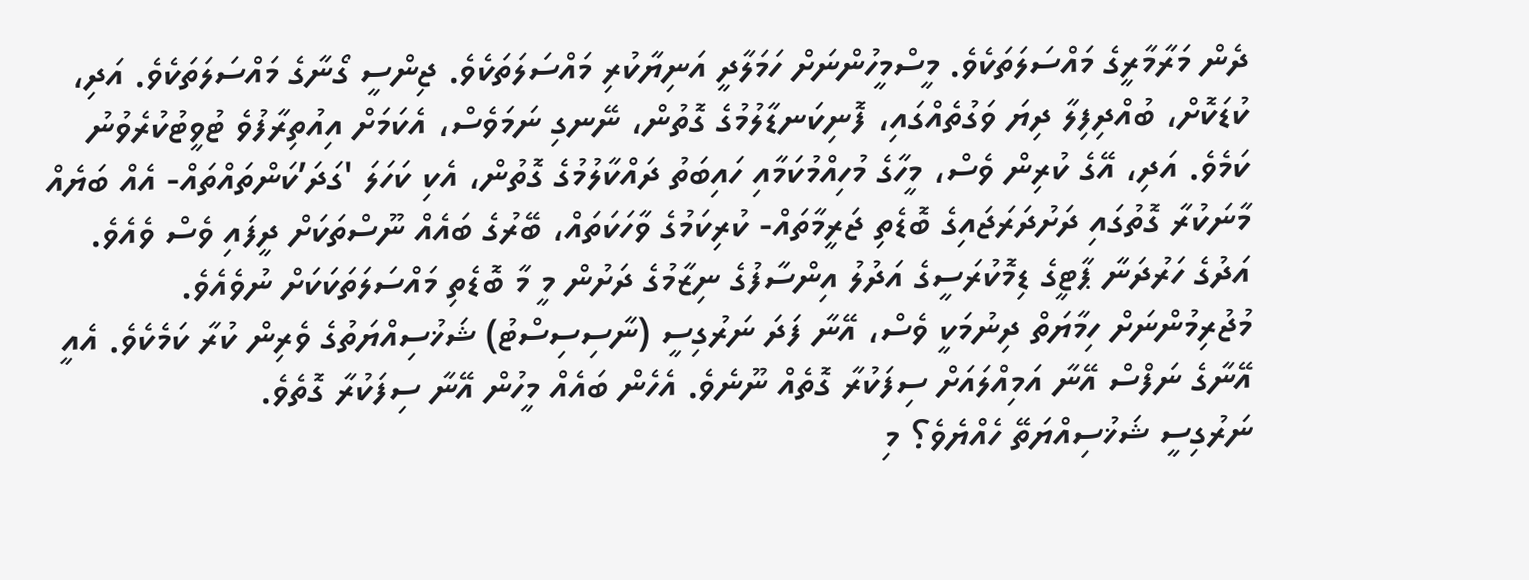ދެން މަރާމާރީގެ މައްސަލަތަކެވެ. މީސްމީހުންނަށް ހަމަލާދީ އަނިޔާކުރި މައްސަލަތަކެވެ. ޖިންސީ ގޯނާގެ މައްސަލަތަކެވެ. އަދި، ކުޑަކޮށް، ބުއްދިފިލާ ދިޔަ ވަގުތެއްގައި، ފޮނިކަނޑާލުމުގެ ގޮތުން، ނޭނގި ނަމަވެސް، އެކަމަށް އިއުތިރާފުވެ ޓުވީޓުކުރެވުނު ކަމެވެ. އަދި، އޭގެ ކުރިން ވެސް، މީހާގެ މުހިއްމުކަމާއި ހައިބަތު ދައްކާލުމުގެ ގޮތުން، އެކި ކަހަލަ 'ގަދަ’ކަންތައްތައް- އެއް ބަޔެއް މާނަކުރާ ގޮތުގައި ދަށުދަރަޖައިގެ ބޮޑެތި ޖަރީމާތައް- ކުރިކަމުގެ ވާހަކަތައް، ބޭރުގެ ބައެއް ނޫސްތަކަށް ދީފައި ވެސް ވެއެވެ. އަދުގެ ހަރުދަނާ ޕާޓީގެ ޑިމޮކުރަސީގެ އަދުލު އިންސާފުގެ ނިޒާމުގެ ދަށުން މީ މާ ބޮޑެތި މައްސަލަތަކަކަށް ނުވެއެވެ. މުޖުރިމުންނަށް ހިމާޔަތް ދިނުމަކީ ވެސް، އޭނާ ފަދަ ނަރުގިސީ (ނާސިސިސްޓު) ޝަޚުސިއްޔަތުގެ ވެރިން ކުރާ ކަމެކެވެ. އެއީ އޭނާގެ ނަފްސް އޭނާ އަމިއްލައަށް ސިފަކުރާ ގޮތެއް ނޫނެވެ. އެހެން ބައެއް މީހުން އޭނާ ސިފަކުރާ ގޮތެވެ.
ނަރުގިސީ ޝަޚުސިއްޔަތޭ ހެއްޔެވެ؟ މި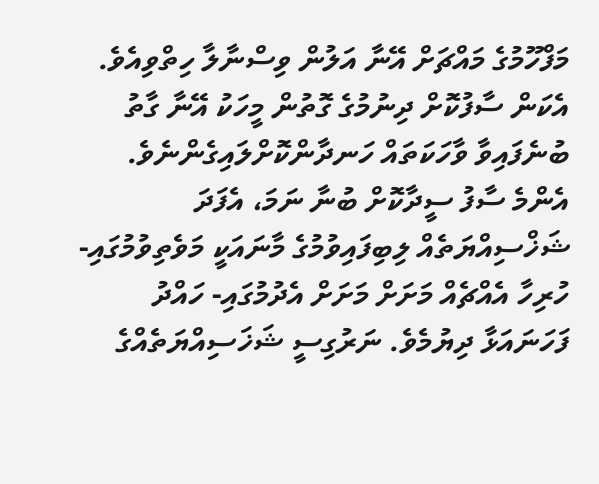މަފްހޫމުގެ މައްޗަށް އޭނާ އަލުން ވިސްނާލާ ހިތްވިއެވެ. އެކަން ސާފުކޮށް ދިނުމުގެ ގޮތުން މީހަކު އޭނާ ގާތު ބުނެފައިވާ ވާހަކަތައް ހަނދާންކޮށްލައިގެންނެވެ. އެންމެ ސާފު ސީދާކޮށް ބުނާ ނަމަ، އެފަދަ ޝަޚްސިއްޔަތެއް ލިބިފައިވުމުގެ މާނައަކީ މަވެތިވުމުގައި- ހުރިހާ އެއްޗެއް މަށަށް މަށަށް އެދުމުގައި- ހައްދު ފަހަނައަޅާ ދިޔުމެވެ. ނަރުގިސީ ޝަޚަސިއްޔަތެއްގެ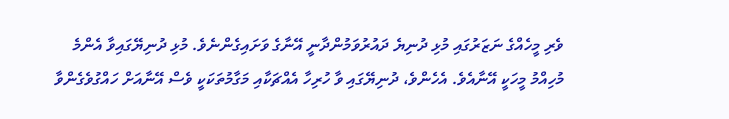ވެރި މީހެއްގެ ނަޒަރުގައި މުޅި ދުނިޔެ ދައުރުވަމުންދާނީ އޭނާގެ ވަށައިގެންނެވެ. މުޅި ދުނިޔޭގައިވާ އެންމެ މުހިއްމު މީހަކީ އޭނާއެވެ. އެހެންވެ، ދުނިޔޭގައި ވާ ހުރިހާ އެއްޗަކާއި މަގާމުތަކަކީ ވެސް އޭނާއަށް ހައްގުވެގެންވާ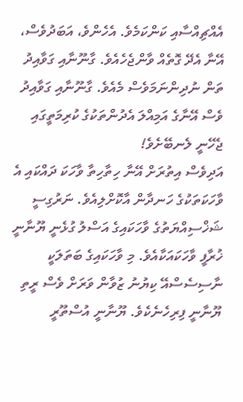އެއްޗިއްސާއި ކަންކަމެވެ. އެހެންވެ، އަބަދުވެސް، އޭނާ އެދޭ ގޮތެއް ވާންޖެހެއެވެ. ގާނޫނާއި ގަވާއިދު ތަން ނުދިންނަމަވެސް މެއެވެ. ގާނޫނާއި ގަވާއިދު ވެސް އޭނާގެ އަމިއްލަ އެދުންތަކުގެ ކުރިމަތީގައި ޖެހޭނީ ލެނބޭށެވެ!
އަދިވެސް އިތުރަށް އޭނާ ހިތާހިތާ ވާހަކަ ދައްކައި އެ ވާހަކަތަކުގެ ހަނދާން އާކޮށްލިއެވެ. ނަރުގިސީ ޝަޚްސިއްޔަތުގެ ވާހަކައިގެ އަސްލު ގުޅެނީ ޔޫނާނީ ޚުރާފީ ވާހަކައަކާއެވެ. މި ވާހަކައިގެ ބަތަލަކީ ނާސިސެސްއޭ ކިޔުނު ޒުވާން ވަރަށް ވެސް ރީތި ޔޫނާނީ ފިރިހެނެކެވެ. ޔޫނާނީ އުސްތޫރީ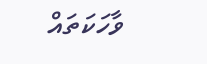ވާހަކަތައް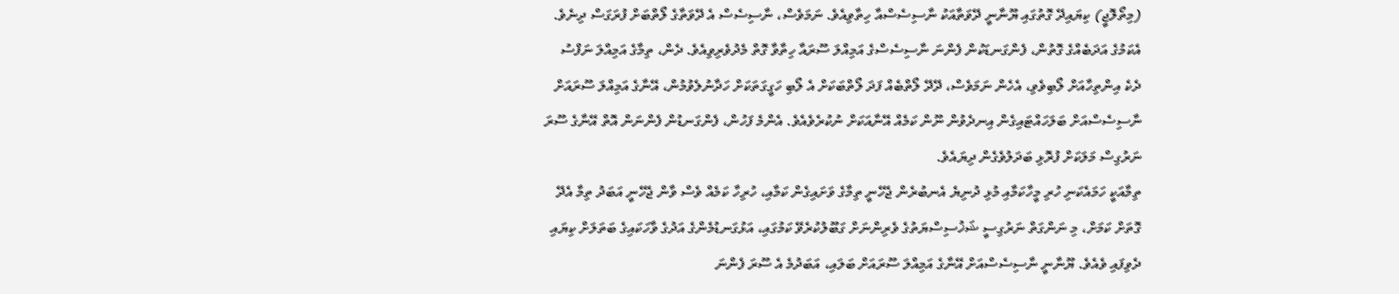(މިތޯލޮޖީ) ކިޔައިދޭ ގޮތުގައި ޔޫނާނީ ދޭވަތާއަކު ނާސިސެސްއާ ހިތާވިއެވެ. ނަމަވެސް، ނާސިސެސް އެ ދޭވަތާގެ ލޯތްބަށް ފުރަގަސް ދިނެވެ. އެކަމުގެ އަދަބެއްގެ ގޮތުން، ފެންގަނޑަކުން ފެންނަ ނާސިސެސްގެ އަމިއްލަ ސޫރައާ ހިތާވާ ގޮތް މެދުވެރިވިއެވެ. ދެން، ތިމާގެ އަމިއްލަ ނަފްސު ދެކެ އިންތިހާއަށް ލޯބިވެވި، އެހެން ނަމަވެސް، ދޭދޭ ލޯތްބެއް ފަދަ ލޯތްބަކަށް އެ ލޯބި ހަގީގަތަކަށް ހަދާނުލެވުމުން، އޭނާގެ އަމިއްލަ ސޫރައަށް ނާސިސެސްއަށް ބަލަހައްޓައިގެން އިނދެވުން ނޫން ކަމެއް އޭނާއަކަށް ނުކުރެވެއެވެ. އެންމެ ފަހުން، ފެންގަނޑުން ފެންނަން އޮތް އޭނާގެ ސޫރަ ނަރުގިސް މަލަކަށް ފުރޮޅި ބަދަލުވެގެން ދިޔައެވެ.
ތިމާއަކީ ހަމައެކަނި ހުރި މީހާކަމާއި މުޅި ދުނިޔެ އެނބުރެން ޖެހޭނީ ތިމާގެ ވަށައިގެން ކަމާއި، ހުރިހާ ކަމެއް ވެސް ވާން ޖެހޭނީ އަބަދު ތިމާ އެދޭ ގޮތަށް ކަމަށް، މި ނަންގަތް ނަރުގިސީ ޝަޚުސިސްޔަތުގެ ވެރިންނަށް ގަބޫލުކުރެވޭ ކަމުގައި، އަޅުގަނޑުމެންގެ އަދުގެ ވާހަކައިގެ ބަތަލަށް ކިޔައި ދެވިފައި ވެއެވެ. ޔޫނާނީ ނާސިސެސްއަށް އޭނާގެ އަމިއްލަ ސޫރައަށް ބަލައި، އަބަދުމެ އެ ސޫރަ ފެންނަ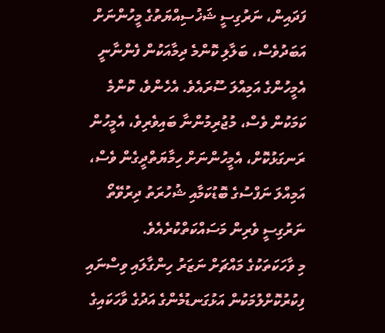ފަދައިން، ނަރުގިސީ ޝަޚުސިއްޔަތުގެ މީހުންނަށް އަބަދުވެސް، ބަލާލި ކޮންމެ ދިމާއަކުން ފެންނާނީ އެމީހުންގެ އަމިއްލަ ސޫރައެވެ. އެހެންވެ، ކޮންމެ ކަމަކުން ވެސް، މުޖުރިމުންނާ ބައިވެރިވެ، އެމީހުން ރަނގަޅުކޮށް، އެމީހުންނަށް ހިމާޔަތްދީގެން ވެސް، އަމިއްލަ ނަފްސުގެ ބޮޑުކަމާއި ޝުހުރަތު ދިރުވޭތޯ ނަރުގިސީ ވެރިން މަސައްކަތްކުރެއެވެ.
މި ވާހަކަތަކުގެ މައްޗަށް ނަޒަރު ހިންގާލައި ވިސްނައި ފިކުރުކޮށްލުމަކުން އަޅުގަނޑުމެންގެ އަދުގެ ވާހަކައިގެ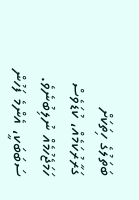ބަތަލުގެ ހިތަކަށް ގަރާރުކަމެއް، ކުޑަވެސް ހަމަޖެހުމެއް ނުލިބުނެވެ. ސަބަބަކީ، އެންމެ ފަހުން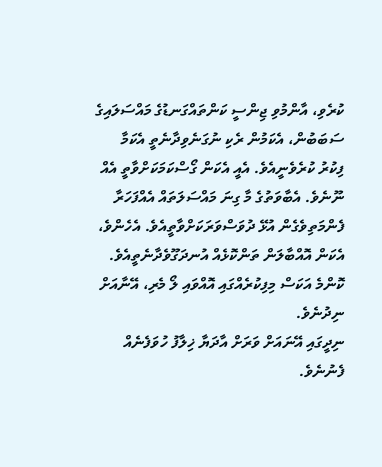ކުރެވި، އާންމުވި ޖިންސީ ކަންތައްގަނޑުގެ މައްސަލައިގެ ސަބަބުން، އެކަމުން ރެކި ނުގަނެވިދާނެތީ އެކަމާ ފިކުރު ކުރެވެނީއެވެ. އެއީ އެކަން ގޯސްކަމަކަށްވާތީ އެއް ނޫނެވެ. އެބާވަތުގެ މާ ގިނަ މައްސަލަތައް އެއްފަހަރާ ފެންމަތިވެގެން އުޅޭ ދުވަސްވަރަކަށްވާތީއެވެ. އެހެންވެ، އެކަން އޮއްބާލަން ތަންކޮޅެއް އުނދަގޫވެދާނެތީއެވެ. ކޮންމެ އަކަސް މިފިކުރެއްގައި އޮއްވައި ލޯ މެރި، އޭނާއަށް ނިދުނެވެ.
ނިދީގައި އޭނައަށް ވަރަށް އާދަޔާ ޚިލާފު ހުވަފެނެއް ފެނުނެވެ.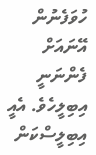ހުވަފެނުން އޭނައަށް ފެންނަނީ އިބިލީހެވެ. އެއީ އިބިލީސްކަން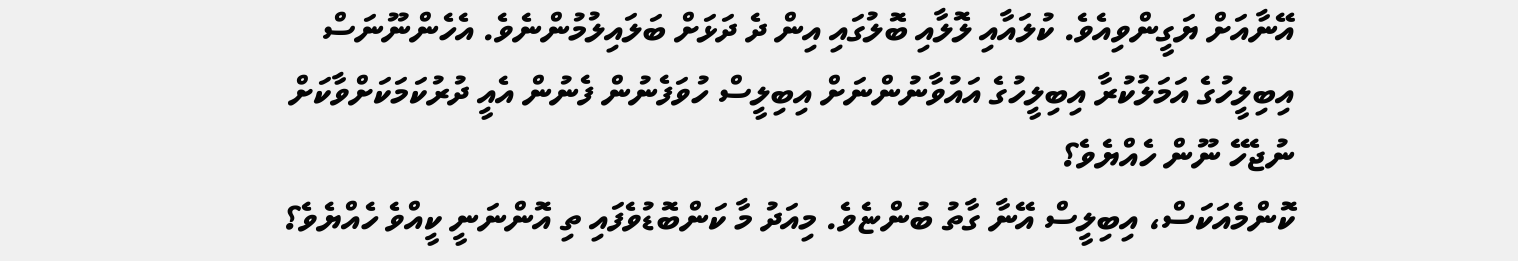އޭނާއަށް ޔަގީންވިއެވެ. ކުލައާއި ލޮލާއި ބޮލުގައި އިން ދެ ދަޅަށް ބަލައިލުމުންނެވެ. އެހެންނޫނަސް އިބިލީހުގެ އަމަލުކުރާ އިބިލީހުގެ އައުވާނުންނަށް އިބިލީސް ހުވަފެނުން ފެނުން އެއީ ދުރުކަމަކަށްވާކަށް ނުޖެހޭ ނޫން ހެއްޔެވެ؟
ކޮންމެއަކަސް، އިބިލީސް އޭނާ ގާތު ބުންޏެވެ. މިއަދު މާ ކަންބޮޑުވެފައި ތި އޮންނަނީ ކީއްވެ ހެއްޔެވެ؟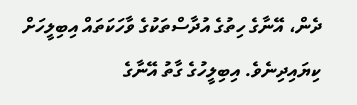ދެން، އޭނާގެ ހިތުގެ އުދާސްތަކުގެ ވާހަކަތައް އިބިލީހަށް ކިޔައިދިނެވެ. އިބިލީހުގެ ގާތު އޭނާގެ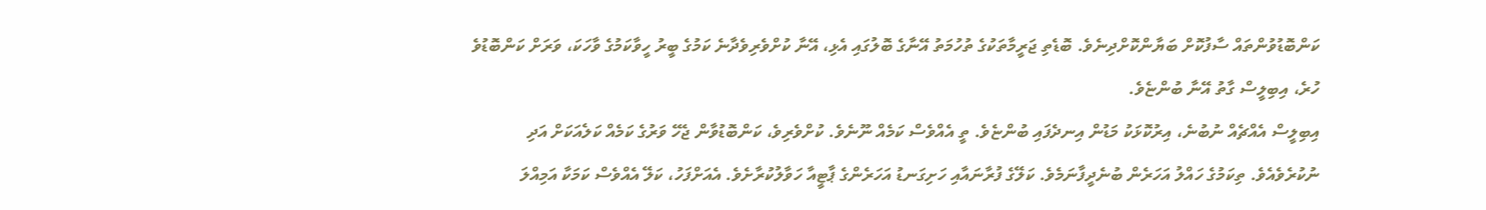ކަންބޮޑުވުންތައް ސާފުކޮށް ބަޔާންކޮށްދިނެވެ. ބޮޑެތި ޖަރީމާތަކުގެ ތުހުމަތު އޭނާގެ ބޮލުގައި އެޅި، އޭނާ ކުށްވެރިވެދާނެ ކަމުގެ ބީރު ހީވާކަމުގެ ވާހަކަ، ވަރަށް ކަންބޮޑުވެ ހުރެ، އިބިލީސް ގާތު އޭނާ ބުންޏެވެ.
އިބިލީސް އެއްޗެއް ނުބުނެ، އިރުކޮޅަކު މަޑުން އިނދެފައި ބުންޏެވެ. ތީ އެއްވެސް ކަމެއް ނޫނެވެ. ކުށްވެރިވެ، ކަންބޮޑުވާން ޖެހޭ ވަރުގެ ކަމެއް ކަލެއަކަށް އަދި ނުކުރެވެއެވެ. ތިކަމުގެ ހައްލު އަހަރެން ބުނެދީފާނަމެވެ. ކަލޭގެ ފުރާނައާއި ހަށިގަނޑު އަހަރެންގެ ޕާޓީއާ ހަވާލުކުރާށެވެ. އެއަށްފަހު، ކަލޭ އެއްވެސް ކަމަކާ އަމިއްލަ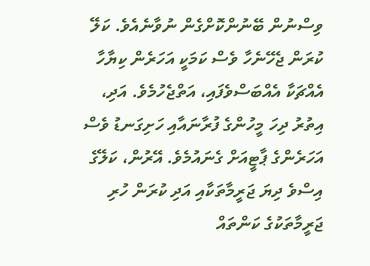ވިސްނުން ބޭނުންކޮށްގެން ނުވާނެއެވެ. ކަލޭ ކުރަން ޖެހޭނެހާ ވެސް ކަމަކީ އަހަރެން ކިޔާހާ އެއްޗަކާ އެއްބަސްވެފައި، އަތްޖެހުމެވެ. އަދި، އިތުރު ދިހަ މީހުންގެ ފުރާނައާއި ހަށިގަނޑު ވެސް އަހަރެންގެ ޕާޓީއަށް ގެނައުމެވެ. އޭރުން، ކަލޭގެ އިސްވެ ދިޔަ ޖަރީމާތަކާއި އަދި ކުރަން ހުރި ޖަރީމާތަކުގެ ކަންތައް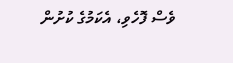ވެސް ފޮހެވި، އެކަމުގެ ކުށުން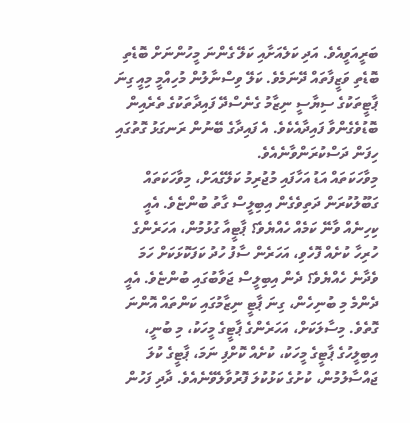ބަރީއަވީއެވެ. އަދި ކަލެއަށާއި ކަލޭ ގެންނަ މީހުންނަށް ބޮޑެތި ބޮޑެތި ވަޒީފާތައް ދޭނަމެވެ. ކަލޭ ވިސްނާލުން މުހިއްމީ މިއީ ގިނަ ޕާޓީތަކުގެ ސިޔާސީ ނިޒާމު ގެނެސްދޭ ފައިދާތަކުގެ ތެރެއިން ބޮޑުވެގެންވާ ފައިދާއެކެވެ. އެ ފައިދާގެ ބޭނުން ރަނގަޅު ގޮތުގައި ހިފަން ދަސްކުރަންވާނެއެވެ.
މިވާހަކަތައް އަޑު އަހާފައި މުޖުރިމު ކަލޭގެއަށް، މިވާހަކަތައް ގަބޫލުކުރަން ދަތިވެގެން އިބިލީސް ގާތު ބުންޏެވެ. އެއީ ކިހިނެއް ވާނޭ ކަމެއް ހެއްޔެވެ؟ ޕާޓީއާ ގުޅުމުން، އަހަރެންގެ ހުރިހާ ކުށެއް ފޮހެވި، އަހަރެން ސާފު ހުދު ކަފަކޮޅަކަށް ހަމަ ވެދާނެ ހެއްޔެވެ؟ ދެން އިބިލީސް ޖަވާބުގައި ބުންޏެވެ. އެއީ ދެންމެ މި ބުނިހެން، ގިނަ ޕާޓީ ނިޒާމުގައި ކަންތައް އޮންނަ ގޮތެވެ. މިސާލަކަށް، އަހަރެންގެ ޕާޓީގެ މީހަކު، މި ބުނީ، އިބިލީހުގެ ޕާޓީގެ މީހަކު، ކުށެއް ކޮށްފި ނަމަ، ޕާޓީގެ ކުލަ ޖައްސާލުމުން، ކުށުގެ ކަޅުކުލަ ފޮރުވާލެވޭނެއެވެ. ދާދި ފަހުން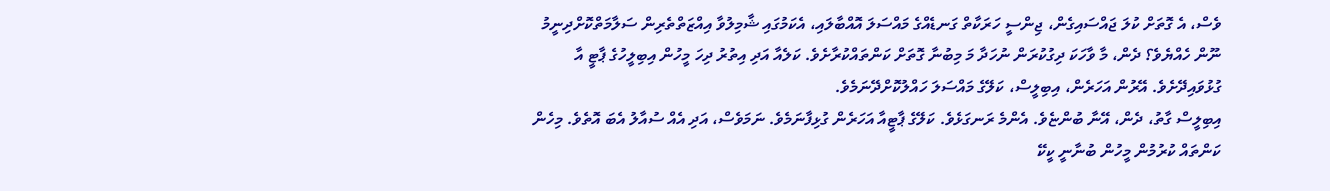ވެސް، އެ ގޮތަށް ކުލަ ޖައްސައިގެން، ޖިންސީ ހަރަކާތް ގަނޑެއްގެ މައްސަލަ އޮއްބާލައި، އެކަމުގައި ޝާމިލުވާ އިއްޒަތްތެރިން ސަލާމަތްކޮށްދިނީމު ނޫން ހެއްޔެވެ؟ ދެން، މާ ވާހަކަ ދިގުކުރަން ނުހަދާ މަ މިބުނާ ގޮތަށް ކަންތައްކުރާށެވެ. ކަލެއާ އަދި އިތުރު ދިހަ މީހުން އިބިލީހުގެ ޕާޓީ އާ ގުޅުވައިދޭށެވެ. އޭރުން އަހަރެން، އިބިލީސް، ކަލޭގެ މައްސަލަ ހައްލުކޮށްދޭނަމެވެ.
އިބިލީސް ގާތު، ދެން، އޭނާ ބުންޏެވެ. އެންމެ ރަނގަޅެވެ. ކަލޭގެ ޕާޓީއާ އަހަރެން ގުޅިފާނަމެވެ. ނަމަވެސް، އަދި އެއް ސުއާލު އެބަ އޮތެވެ. މިހެން ކަންތައް ކުރުމުން މީހުން ބުނާނީ ކީކޭ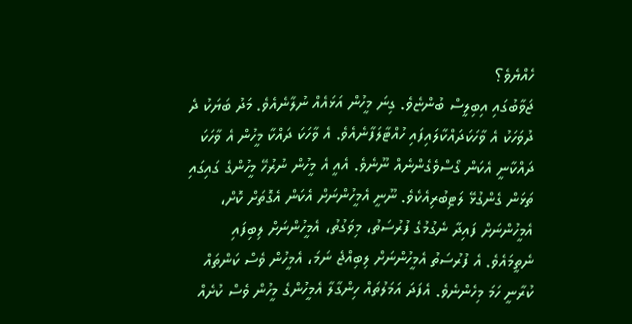ހެއްޔެވެ؟
ޖަވާބުގައި އިބިލީސް ބުންޏެވެ. ގިނަ މީހުން އަޅައެއް ނުލާނެއެވެ. މަދު ބަޔަކު ދެ ދުވަހަކު އެ ވާހަކަދައްކާލައިފައި ހުއްޓާލަފާނެއެވެ. އެ ވާހަކަ ދައްކާ މީހުން އެ ވާހަކަ ދައްކާނީ އެކަން ގޯސްވެގެންނެއް ނޫނެވެ. އެއީ އެ މީހުން ނުރުހޭ މީހުންގެ ގައިގައި ތަޅަން ގެންގުޅޭ ލަޓިބުރިއެކެވެ. ނޫނީ އެމީހުންނަށް އެކަން އެގޮތަށް ކޮށް، އެމީހުންނަށް ފައިދާ ނެގުމުގެ ފުރުސަތު، މިވަގުތު، އެމީހުންނަށް ލިބިފައި ނެތީމައެވެ. އެ ފުރުސަތު އެމީހުންނަށް ލިބިއްޖެ ނަމަ، އެމީހުން ވެސް ކަންތައް ކުރާނީ ހަމަ މިހެންނެވެ. އެފަދަ އަމަލުތައް ހިންގާލާ އެމީހުންގެ މީހުން ވެސް ކުށެއް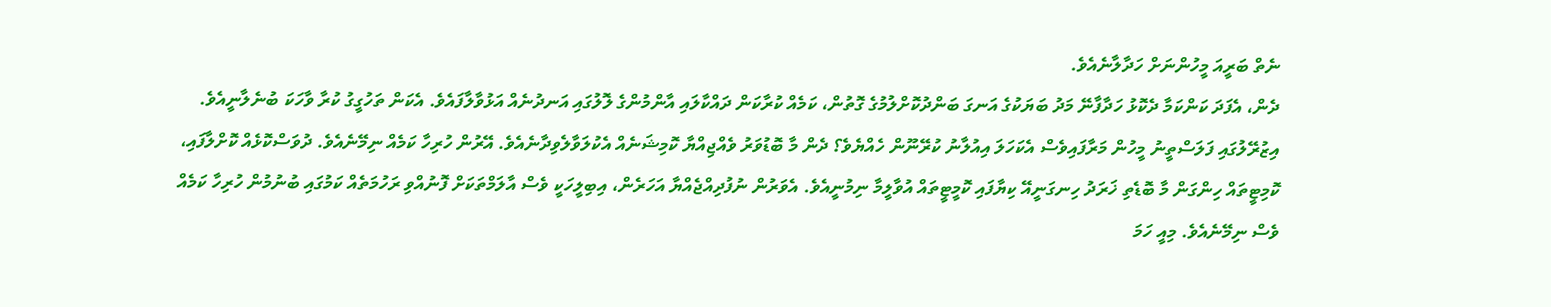ނެތް ބަރީއަ މީހުންނަށް ހަދާލާނެއެވެ.
ދެން، އެފަދަ ކަންކަމާ ދެކޮޅު ހަދާފާނޭ މަދު ބަޔަކުގެ އަނގަ ބަންދުކޮށްލުމުގެ ގޮތުން، ކަމެއް ކުރާކަން ދައްކާލައި އާންމުންގެ ލޮލުގައި އަނދުނެއް އަޅުވާލާފައެވެ. އެކަން ތަހުގީގު ކުރާ ވާހަކަ ބުނެލާނީއެވެ. އިޒުރޭލުގައި ފަލަސްތީނު މީހުން މަރާފައިވެސް އެކަހަލަ އިއުލާނު ކުރޭނޫން ހެއްޔެވެ؟ ދެން މާ ބޮޑުވަރު ވެއްޖިއްޔާ ކޮމިޝަނެއް އެކުލަވާލެވިދާނެއެވެ. އޭރުން ހުރިހާ ކަމެއް ނިމޭނެއެވެ. ދުވަސްކޮޅެއް ކޮށްލާފައި، ކޮމިޓީތައް ހިންގަން މާ ބޮޑެތި ޚަރަދު ހިނގަނީއޭ ކިޔާފައި ކޮމީޓީތައް އުވާލީމާ ނިމުނީއެވެ. އެވަރުން ނުފުދިއްޖެއްޔާ އަހަރެން، އިބިލީހަކީ ވެސް އާލަމްތަކަށް ފޮނުއްވި ރަހުމަތެއް ކަމުގައި ބުނުމުން ހުރިހާ ކަމެއް ވެސް ނިމޭނެއެވެ. މިއީ ހަމަ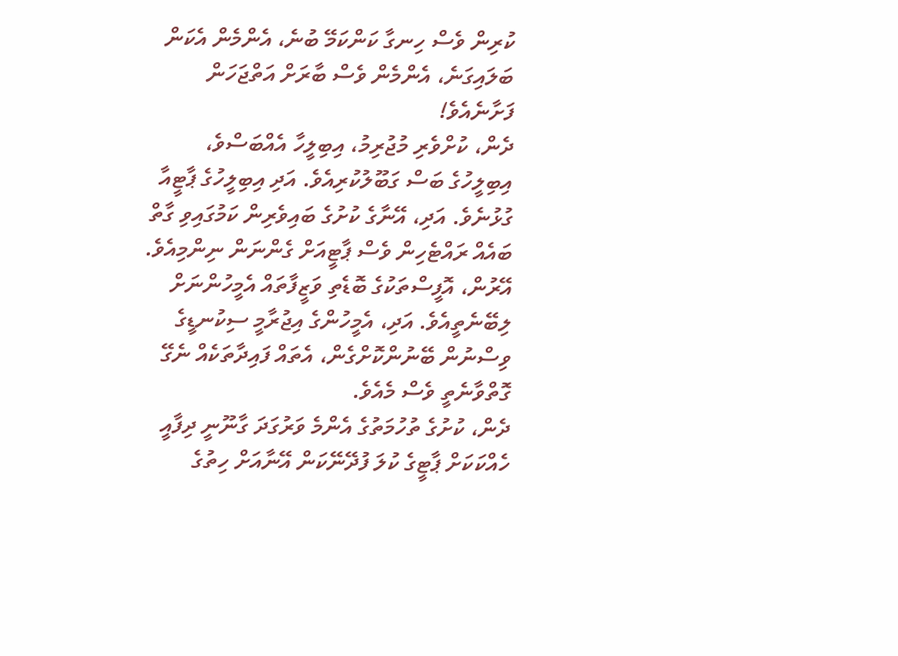ކުރިން ވެސް ހިނގާ ކަންކަމޭ ބުނެ، އެންމެން އެކަން ބަލައިގަނެ، އެންމެން ވެސް ބާރަށް އަތްޖަހަން ފަށާނެއެވެ!
ދެން، ކުށްވެރި މުޖުރިމު، އިބިލީހާ އެއްބަސްވެ، އިބިލީހުގެ ބަސް ގަބޫލުކުރިއެވެ. އަދި އިބިލީހުގެ ޕާޓީއާ ގުޅުނެވެ. އަދި، އޭނާގެ ކުށުގެ ބައިވެރިން ކަމުގައިވި ގާތް ބައެއް ރައްޓެހިން ވެސް ޕާޓީއަށް ގެންނަން ނިންމިއެވެ. އޭރުން، އޮފީސްތަކުގެ ބޮޑެތި ވަޒީފާތައް އެމީހުންނަށް ލިބޭނެތީއެވެ. އަދި، އެމީހުންގެ އިޖުރާމީ ސިކުނޑީގެ ވިސްނުން ބޭނުންކޮށްގެން، އެތައް ފައިދާތަކެއް ނެގޭ ގޮތްވާނެތީ ވެސް މެއެވެ.
ދެން، ކުށުގެ ތުހުމަތުގެ އެންމެ ވަރުގަދަ ގާނޫނީ ދިފާއީ ހެއްކަކަށް ޕާޓީގެ ކުލަ ފުދޭނޭކަން އޭނާއަށް ހިތުގެ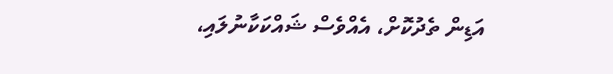އަޑިން ތެދުކޮށް، އެއްވެސް ޝައްކަކާނުލައި،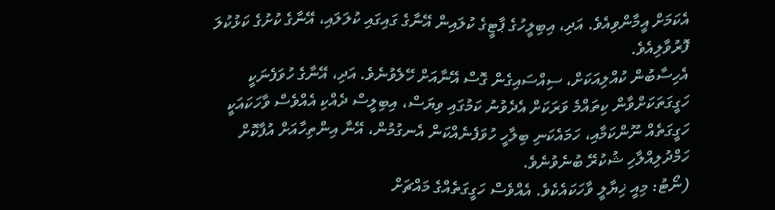އެކަމަށް އީމާންވިއެވެ. އަދި، އިބިލީހުގެ ޕާޓީގެ ކުލައިން އޭނާގެ ގައިގައި ކުލަލައި، އޭނާގެ ކުށުގެ ކަޅުކުލަ ފޮރުވާލިއެވެ.
އެހިސާބުން ކުއްލިއަކަށް، ސިއްސައިގެން ގޮސް އޭނާއަށް ހޭލެވުނެވެ. އަދި، އޭނާގެ ހުވަފެނަކީ ހަގީގަތަކަށްވާން ކިތައްމެ ވަރަކަށް އެދެވުނު ކަމުގައި ވިޔަސް، އިބިލީސް ދެއްކި އެއްވެސް ވާހަކައަކީ ހަގީގަތެއް ނޫންކަމާއި، ހަމައެކަނި ބިލާހީ ހުވަފެނެއްކަން އެނގުމުން، އޭނާ އިންތިހާއަށް އުފާކޮށް ހަމްދުލިއްލާހި ޝުކުރޭ ބުނެވުނެވެ.
(ނޯޓު: މިއީ ޚިޔާލީ ވާހަކައެކެވެ. އެއްވެސް ހަގީގަތެއްގެ މައްޗަށް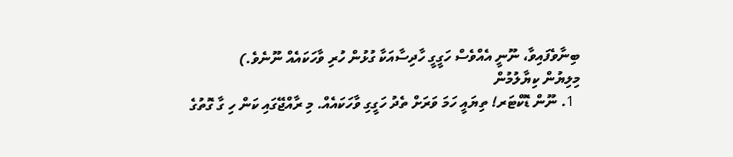ބިނާވެފައިވާ، ނޫނީ އެއްވެސް ހަގީގީ ހާދިސާއަކާ ގުޅުން ހުރި ވާހަކައެއް ނޫނެވެ.)
މިލިޔުން ކިޔާލުމުން
  1. ނޫން ޑޮކްޓަރ! ތިޔައީ ހަމަ ވަރަށް ތެދު ހަގީގި ވާހަކައެއް. މި ރާއްޖޭގައި ކަން ހި ގާ ގޮތުގެ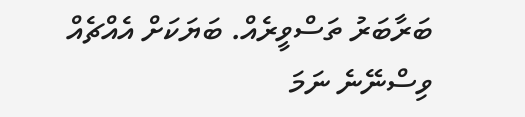ބަރާބަރު ތަސްވީރެއް. ބަޔަކަށް އެއްޗެއް ވިސްނޭނެ ނަމަ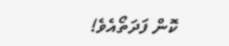ކޮން ފަދަތޯއެވެ!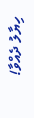ހިޔާލު ދެއްވާ!